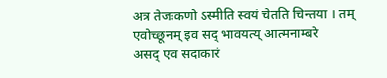अत्र तेजःकणो ऽस्मीति स्वयं चेतति चिन्तया । तम् एवोच्छूनम् इव सद् भावयत्य् आत्मनाम्बरे
असद् एव सदाकारं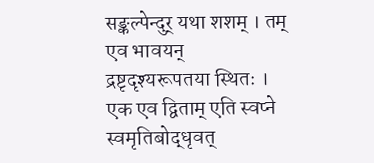सङ्कल्पेन्दुर् यथा शशम् । तम् एव भावयन् द्रष्टृदृश्यरूपतया स्थितः । एक एव द्विताम् एति स्वप्ने स्वमृतिबोद्धृवत्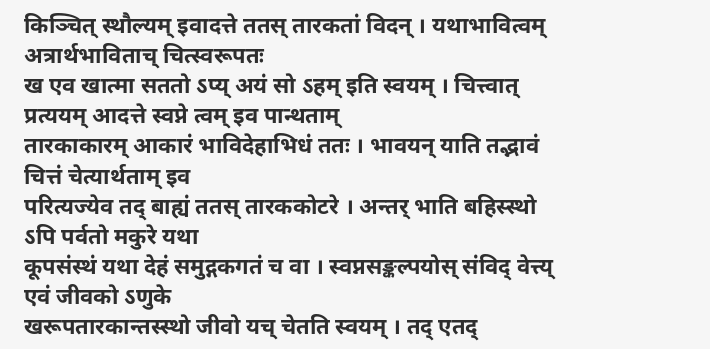किञ्चित् स्थौल्यम् इवादत्ते ततस् तारकतां विदन् । यथाभावित्वम् अत्रार्थभाविताच् चित्स्वरूपतः
ख एव खात्मा सततो ऽप्य् अयं सो ऽहम् इति स्वयम् । चित्त्वात् प्रत्ययम् आदत्ते स्वप्ने त्वम् इव पान्थताम्
तारकाकारम् आकारं भाविदेहाभिधं ततः । भावयन् याति तद्भावं चित्तं चेत्यार्थताम् इव
परित्यज्येव तद् बाह्यं ततस् तारककोटरे । अन्तर् भाति बहिस्स्थो ऽपि पर्वतो मकुरे यथा
कूपसंस्थं यथा देहं समुद्गकगतं च वा । स्वप्नसङ्कल्पयोस् संविद् वेत्त्य् एवं जीवको ऽणुके
खरूपतारकान्तस्स्थो जीवो यच् चेतति स्वयम् । तद् एतद्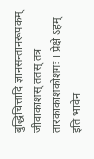बुद्धिचित्तादि ज्ञानसन्तानरूपकम्
जीवाकाशस् ततस् तत्र तारकाकाशकोशगः । प्रेक्षे ऽहम् इति भावेन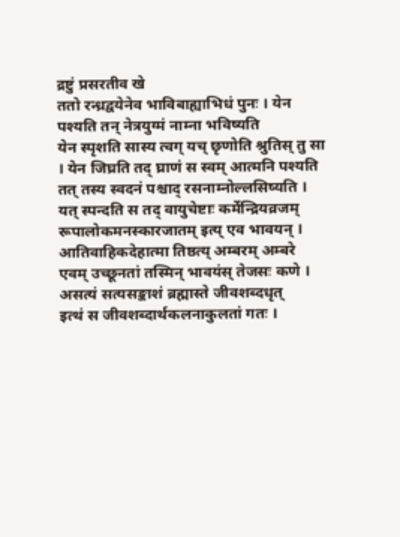द्रष्टुं प्रसरतीव खे
ततो रन्ध्रद्वयेनेव भाविबाह्याभिधं पुनः । येन पश्यति तन् नेत्रयुग्मं नाम्ना भविष्यति
येन स्पृशति सास्य त्वग् यच् छृणोति श्रुतिस् तु सा । येन जिघ्रति तद् घ्राणं स स्वम् आत्मनि पश्यति
तत् तस्य स्वदनं पश्चाद् रसनाम्नोल्लसिष्यति । यत् स्पन्दति स तद् वायुचेष्टाः कर्मेन्द्रियव्रजम्
रूपालोकमनस्कारजातम् इत्य् एव भावयन् । आतिवाहिकदेहात्मा तिष्ठत्य् अम्बरम् अम्बरे
एवम् उच्छूनतां तस्मिन् भावयंस् तेजसः कणे । असत्यं सत्यसङ्काशं ब्रह्मास्ते जीवशब्दधृत्
इत्थं स जीवशब्दार्थकलनाकुलतां गतः ।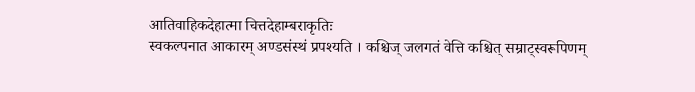आतिवाहिकदेहात्मा चित्तदेहाम्बराकृतिः
स्वकल्पनात आकारम् अण्डसंस्थं प्रपश्यति । कश्चिज् जलगतं वेत्ति कश्चित् सम्राट्स्वरूपिणम्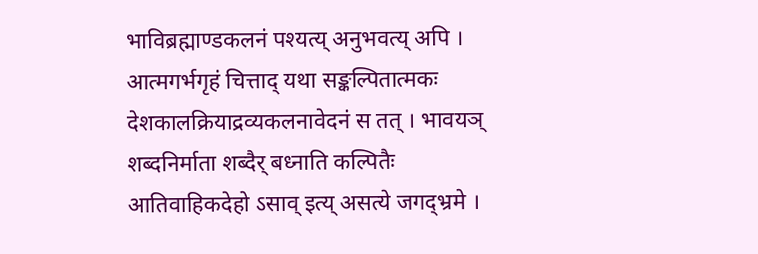भाविब्रह्माण्डकलनं पश्यत्य् अनुभवत्य् अपि । आत्मगर्भगृहं चित्ताद् यथा सङ्कल्पितात्मकः
देशकालक्रियाद्रव्यकलनावेदनं स तत् । भावयञ् शब्दनिर्माता शब्दैर् बध्नाति कल्पितैः
आतिवाहिकदेहो ऽसाव् इत्य् असत्ये जगद्भ्रमे ।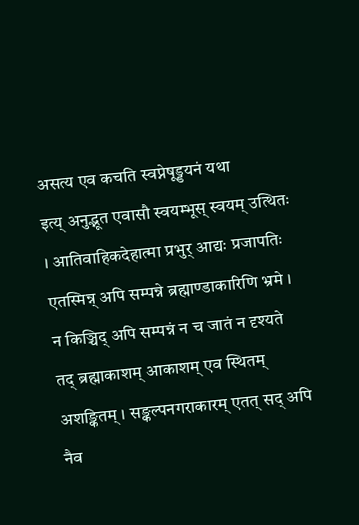असत्य एव कचति स्वप्नेषूड्डयनं यथा
इत्य् अनुद्भूत एवासौ स्वयम्भूस् स्वयम् उत्थितः । आतिवाहिकदेहात्मा प्रभुर् आद्यः प्रजापतिः
एतस्मिन्न् अपि सम्पन्ने ब्रह्माण्डाकारिणि भ्रमे । न किञ्चिद् अपि सम्पन्नं न च जातं न दृश्यते
तद् ब्रह्माकाशम् आकाशम् एव स्थितम् अशङ्कितम् । सङ्कल्पनगराकारम् एतत् सद् अपि नैव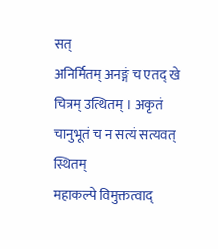सत्
अनिर्मितम् अनङ्गं च एतद् खे चित्रम् उत्थितम् । अकृतं चानुभूतं च न सत्यं सत्यवत् स्थितम्
महाकल्पे विमुक्तत्वाद्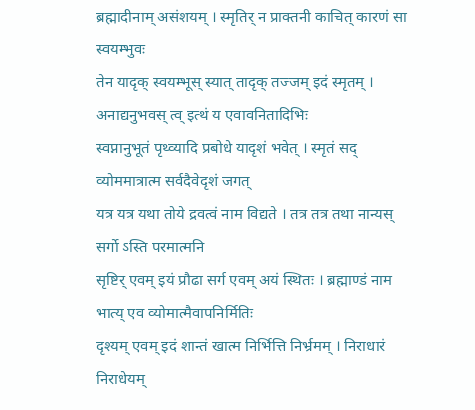ब्रह्मादीनाम् असंशयम् । स्मृतिर् न प्राक्तनी काचित् कारणं सा स्वयम्भुवः
तेन यादृक् स्वयम्भूस् स्यात् तादृक् तज्जम् इदं स्मृतम् । अनाद्यनुभवस् त्व् इत्थं य एवावनितादिभिः
स्वप्नानुभूतं पृथ्व्यादि प्रबोधे यादृशं भवेत् । स्मृतं सद् व्योममात्रात्म सर्वदैवेदृशं जगत्
यत्र यत्र यथा तोये द्रवत्वं नाम विद्यते । तत्र तत्र तथा नान्यस् सर्गो ऽस्ति परमात्मनि
सृष्टिर् एवम् इयं प्रौढा सर्ग एवम् अयं स्थितः । ब्रह्माण्डं नाम भात्य् एव व्योमात्मैवापनिर्मितिः
दृश्यम् एवम् इदं शान्तं खात्म निर्भित्ति निर्भ्रमम् । निराधारं निराधेयम्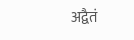अद्वैतं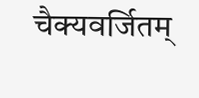चैक्यवर्जितम्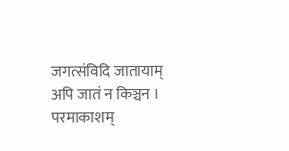जगत्संविदि जातायाम् अपि जातं न किञ्चन । परमाकाशम्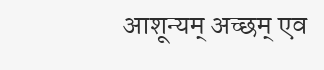आशून्यम् अच्छम् एव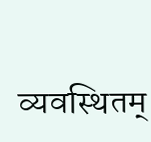व्यवस्थितम्